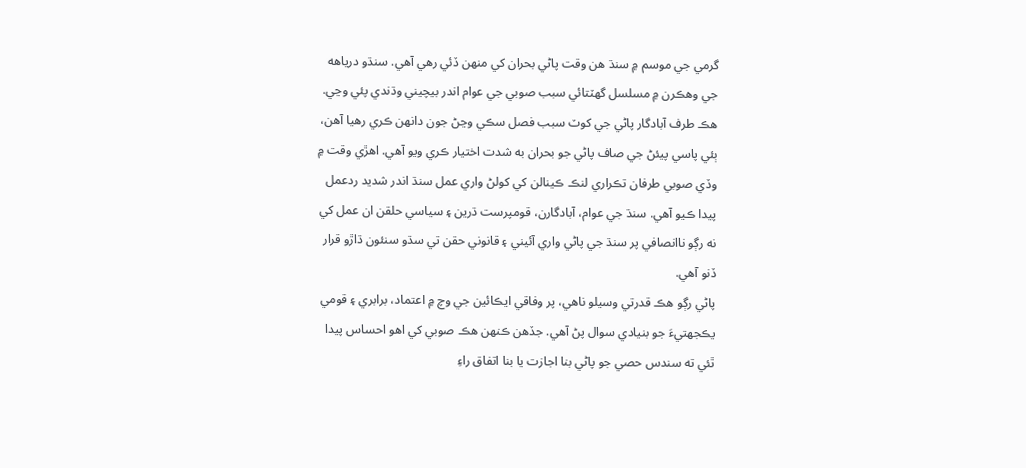گرمي جي موسم ۾ سنڌ هن وقت پاڻي بحران کي منهن ڏئي رهي آهي. سنڌو درياهه جي وهڪرن ۾ مسلسل گهٽتائي سبب صوبي جي عوام اندر بيچيني وڌندي پئي وڃي. هڪ طرف آبادگار پاڻي جي کوٽ سبب فصل سڪي وڃڻ جون دانهن ڪري رهيا آهن، ٻئي پاسي پيئڻ جي صاف پاڻي جو بحران به شدت اختيار ڪري ويو آهي. اهڙي وقت ۾ وڏي صوبي طرفان تڪراري لنڪ ڪينالن کي کولڻ واري عمل سنڌ اندر شديد ردعمل پيدا ڪيو آهي. سنڌ جي عوام، آبادگارن، قومپرست ڌرين ۽ سياسي حلقن ان عمل کي نه رڳو ناانصافي پر سنڌ جي پاڻي واري آئيني ۽ قانوني حقن تي سڌو سنئون ڌاڙو قرار ڏنو آهي.
پاڻي رڳو هڪ قدرتي وسيلو ناهي، پر وفاقي ايڪائين جي وچ ۾ اعتماد، برابري ۽ قومي يڪجهتيءَ جو بنيادي سوال پڻ آهي. جڏهن ڪنهن هڪ صوبي کي اهو احساس پيدا ٿئي ته سندس حصي جو پاڻي بنا اجازت يا بنا اتفاق راءِ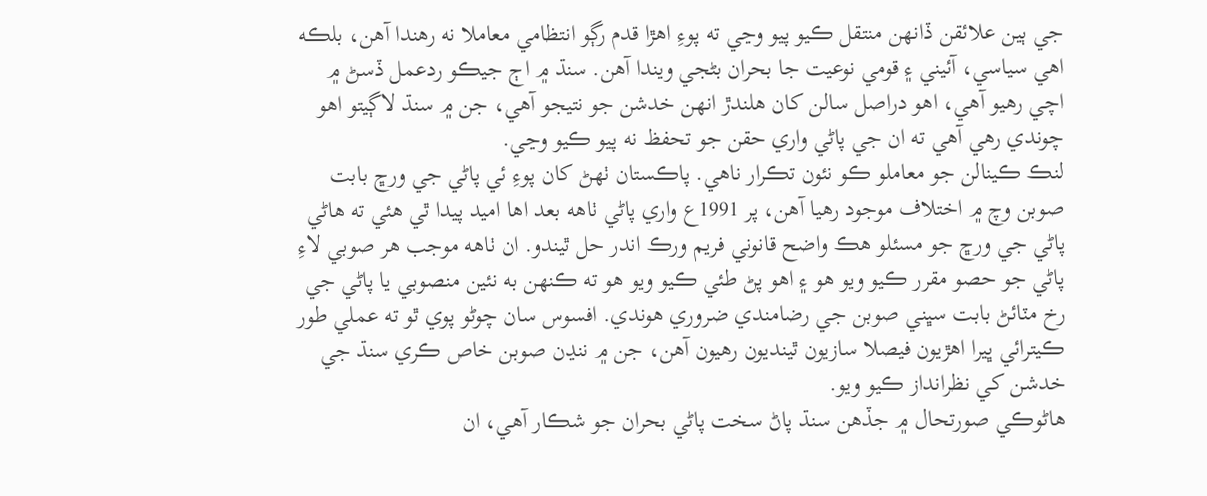جي ٻين علائقن ڏانهن منتقل ڪيو پيو وڃي ته پوءِ اهڙا قدم رڳو انتظامي معاملا نه رهندا آهن، بلڪه اهي سياسي، آئيني ۽ قومي نوعيت جا بحران بڻجي ويندا آهن. سنڌ ۾ اڄ جيڪو ردعمل ڏسڻ ۾ اچي رهيو آهي، اهو دراصل سالن کان هلندڙ انهن خدشن جو نتيجو آهي، جن ۾ سنڌ لاڳيتو اهو چوندي رهي آهي ته ان جي پاڻي واري حقن جو تحفظ نه پيو ڪيو وڃي.
لنڪ ڪينالن جو معاملو ڪو نئون تڪرار ناهي. پاڪستان ٺهڻ کان پوءِ ئي پاڻي جي ورڇ بابت صوبن وچ ۾ اختلاف موجود رهيا آهن، پر 1991ع واري پاڻي ٺاهه بعد اها اميد پيدا ٿي هئي ته هاڻي پاڻي جي ورڇ جو مسئلو هڪ واضح قانوني فريم ورڪ اندر حل ٿيندو. ان ٺاهه موجب هر صوبي لاءِ پاڻي جو حصو مقرر ڪيو ويو هو ۽ اهو پڻ طئي ڪيو ويو هو ته ڪنهن به نئين منصوبي يا پاڻي جي رخ مٽائڻ بابت سڀني صوبن جي رضامندي ضروري هوندي. افسوس سان چوڻو پوي ٿو ته عملي طور ڪيترائي ڀيرا اهڙيون فيصلا سازيون ٿينديون رهيون آهن، جن ۾ ننڍن صوبن خاص ڪري سنڌ جي خدشن کي نظرانداز ڪيو ويو.
هاڻوڪي صورتحال ۾ جڏهن سنڌ پاڻ سخت پاڻي بحران جو شڪار آهي، ان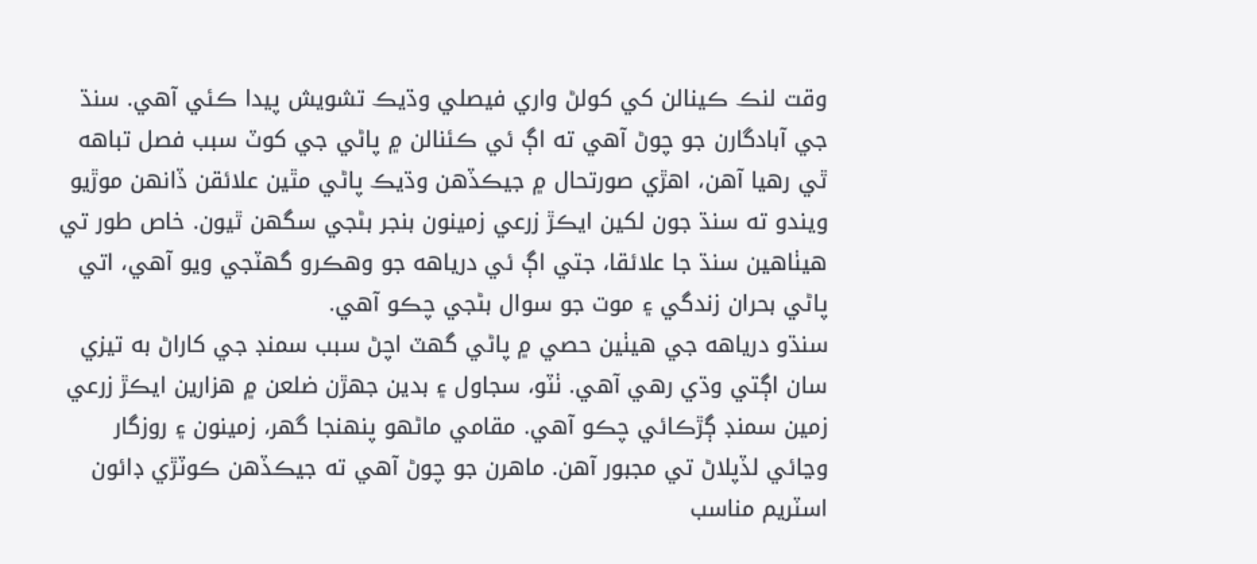وقت لنڪ ڪينالن کي کولڻ واري فيصلي وڌيڪ تشويش پيدا ڪئي آهي. سنڌ جي آبادگارن جو چوڻ آهي ته اڳ ئي ڪئنالن ۾ پاڻي جي کوٽ سبب فصل تباهه ٿي رهيا آهن، اهڙي صورتحال ۾ جيڪڏهن وڌيڪ پاڻي مٿين علائقن ڏانهن موڙيو ويندو ته سنڌ جون لکين ايڪڙ زرعي زمينون بنجر بڻجي سگهن ٿيون. خاص طور تي هيٺاهين سنڌ جا علائقا، جتي اڳ ئي درياهه جو وهڪرو گهٽجي ويو آهي، اتي پاڻي بحران زندگي ۽ موت جو سوال بڻجي چڪو آهي.
سنڌو درياهه جي هيٺين حصي ۾ پاڻي گهٽ اچڻ سبب سمنڊ جي کاراڻ به تيزي سان اڳتي وڌي رهي آهي. ٺٽو، سجاول ۽ بدين جهڙن ضلعن ۾ هزارين ايڪڙ زرعي زمين سمنڊ ڳڙڪائي چڪو آهي. مقامي ماڻهو پنهنجا گهر، زمينون ۽ روزگار وڃائي لڏپلاڻ تي مجبور آهن. ماهرن جو چوڻ آهي ته جيڪڏهن ڪوٽڙي ڊائون اسٽريم مناسب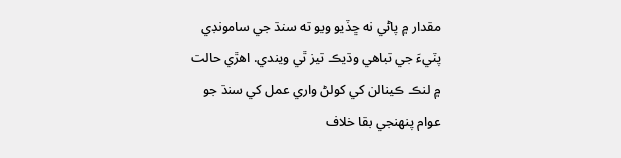مقدار ۾ پاڻي نه ڇڏيو ويو ته سنڌ جي سامونڊي پٽيءَ جي تباهي وڌيڪ تيز ٿي ويندي. اهڙي حالت ۾ لنڪ ڪينالن کي کولڻ واري عمل کي سنڌ جو عوام پنهنجي بقا خلاف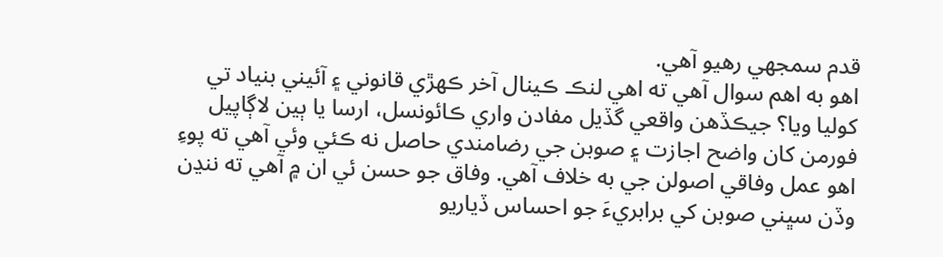قدم سمجهي رهيو آهي.
اهو به اهم سوال آهي ته اهي لنڪ ڪينال آخر ڪهڙي قانوني ۽ آئيني بنياد تي کوليا ويا؟ جيڪڏهن واقعي گڏيل مفادن واري ڪائونسل، ارسا يا ٻين لاڳاپيل فورمن کان واضح اجازت ۽ صوبن جي رضامندي حاصل نه ڪئي وئي آهي ته پوءِ اهو عمل وفاقي اصولن جي به خلاف آهي. وفاق جو حسن ئي ان ۾ آهي ته ننڍن وڏن سڀني صوبن کي برابريءَ جو احساس ڏياريو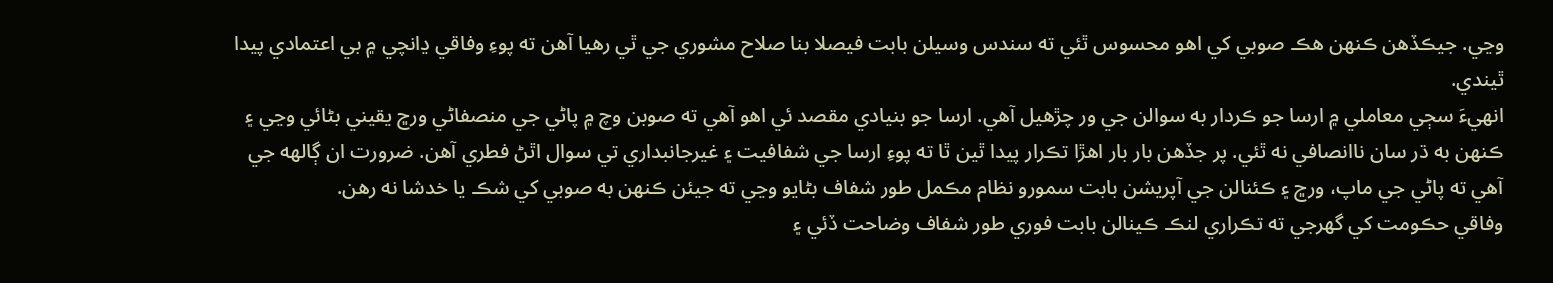وڃي. جيڪڏهن ڪنهن هڪ صوبي کي اهو محسوس ٿئي ته سندس وسيلن بابت فيصلا بنا صلاح مشوري جي ٿي رهيا آهن ته پوءِ وفاقي ڍانچي ۾ بي اعتمادي پيدا ٿيندي.
انهيءَ سڄي معاملي ۾ ارسا جو ڪردار به سوالن جي ور چڙهيل آهي. ارسا جو بنيادي مقصد ئي اهو آهي ته صوبن وچ ۾ پاڻي جي منصفاڻي ورڇ يقيني بڻائي وڃي ۽ ڪنهن به ڌر سان ناانصافي نه ٿئي. پر جڏهن بار بار اهڙا تڪرار پيدا ٿين ٿا ته پوءِ ارسا جي شفافيت ۽ غيرجانبداري تي سوال اٿڻ فطري آهن. ضرورت ان ڳالهه جي آهي ته پاڻي جي ماپ، ورڇ ۽ ڪئنالن جي آپريشن بابت سمورو نظام مڪمل طور شفاف بڻايو وڃي ته جيئن ڪنهن به صوبي کي شڪ يا خدشا نه رهن.
وفاقي حڪومت کي گهرجي ته تڪراري لنڪ ڪينالن بابت فوري طور شفاف وضاحت ڏئي ۽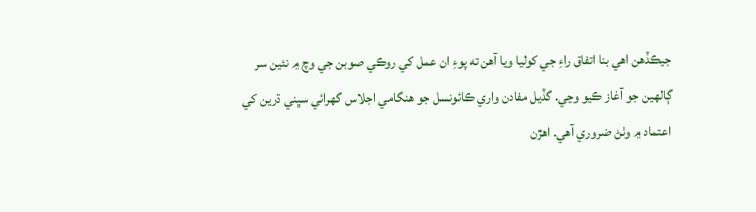جيڪڏهن اهي بنا اتفاق راءِ جي کوليا ويا آهن ته پوءِ ان عمل کي روڪي صوبن جي وچ ۾ نئين سر ڳالهين جو آغاز ڪيو وڃي. گڏيل مفادن واري ڪائونسل جو هنگامي اجلاس گهرائي سڀني ڌرين کي اعتماد ۾ وٺڻ ضروري آهي. اهڙن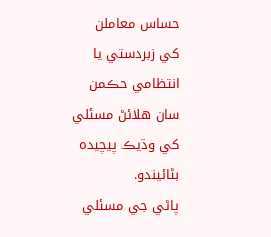حساس معاملن کي زبردستي يا انتظامي حڪمن سان هلائڻ مسئلي کي وڌيڪ پيچيده بڻائيندو.
پاڻي جي مسئلي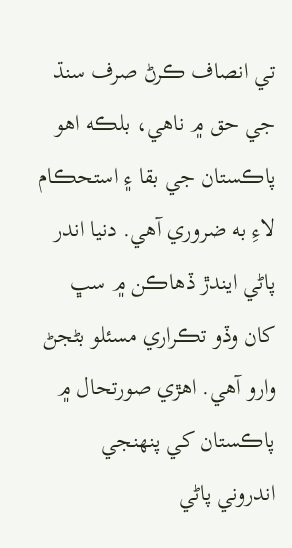تي انصاف ڪرڻ صرف سنڌ جي حق ۾ ناهي، بلڪه اهو پاڪستان جي بقا ۽ استحڪام لاءِ به ضروري آهي. دنيا اندر پاڻي ايندڙ ڏهاڪن ۾ سڀ کان وڏو تڪراري مسئلو بڻجڻ وارو آهي. اهڙي صورتحال ۾ پاڪستان کي پنهنجي اندروني پاڻي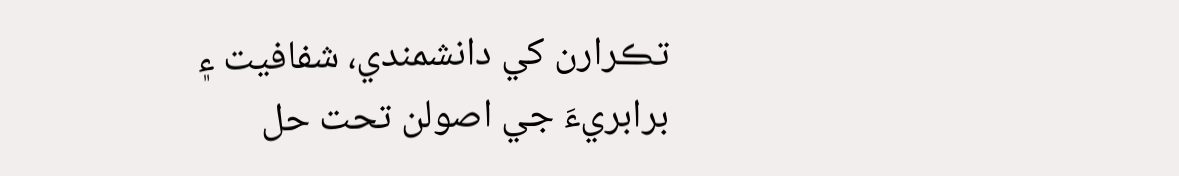تڪرارن کي دانشمندي، شفافيت ۽ برابريءَ جي اصولن تحت حل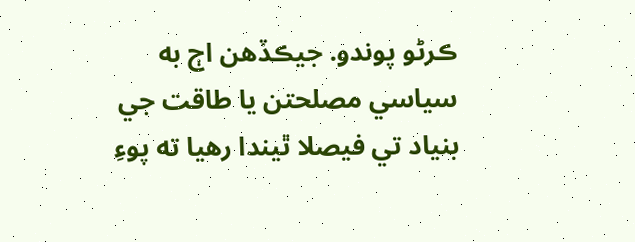ڪرڻو پوندو. جيڪڏهن اڄ به سياسي مصلحتن يا طاقت جي بنياد تي فيصلا ٿيندا رهيا ته پوءِ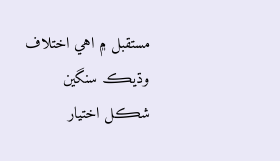مستقبل ۾ اهي اختلاف وڌيڪ سنگين شڪل اختيار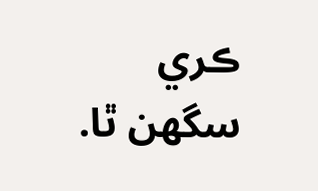ڪري سگهن ٿا.